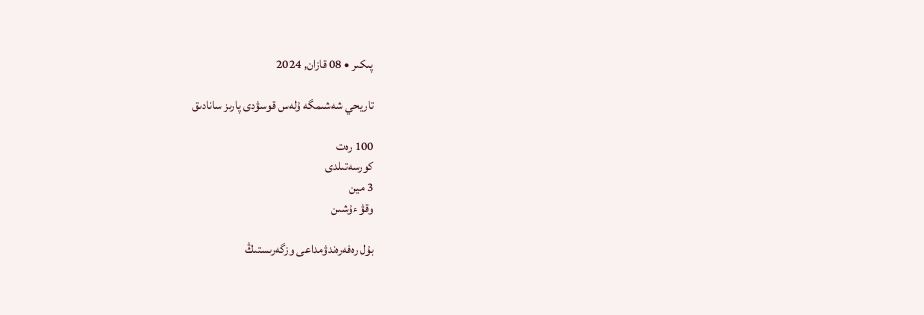پىكىر • 08 قازان, 2024

تاريحي شەشىمگە ۇلەس قوسۋدى پارىز سانادىق

100 رەت
كورسەتىلدى
3 مين
وقۋ ءۇشىن

بۇل رەفەرەندۋمداعى وزگەرىستىڭ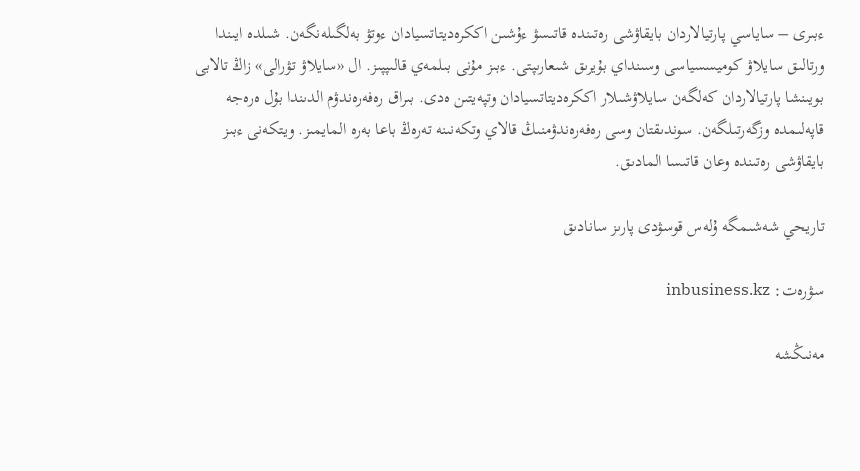ءبىرى – ساياسي پارتيالاردان بايقاۋشى رەتىندە قاتىسۋ ءۇشىن اككرەديتاتسيادان ءوتۋ بەلگىلەنگەن. شىلدە ايىندا ورتالىق سايلاۋ كوميسسياسى وسىنداي بۇيرىق شىعارىپتى. ءبىز مۇنى بىلمەي قالىپپىز. ال «سايلاۋ تۋرالى» زاڭ تالابى بويىنشا پارتيالاردان كەلگەن سايلاۋشىلار اككرەديتاتسيادان وتپەيتىن ەدى. بىراق رەفەرەندۋم الدىندا بۇل ەرەجە قاپەلىمدە وزگەرتىلگەن. سوندىقتان وسى رەفەرەندۋمنىڭ قالاي وتكەنىنە تەرەڭ باعا بەرە المايمىز. ويتكەنى ءبىز بايقاۋشى رەتىندە وعان قاتىسا المادىق.

تاريحي شەشىمگە ۇلەس قوسۋدى پارىز سانادىق

سۋرەت: inbusiness.kz

مەنىڭشە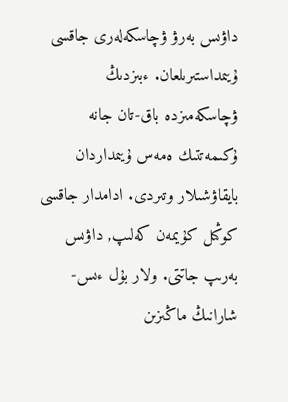داۋىس بەرۋ ۋچاسكەلەرى جاقسى ۇيىمداستىرىلعان. ءبىزدىڭ ۋچاسكەمىزدە باق-تان جانە ۇكىمەتتىك ەمەس ۇيىمداردان بايقاۋشىلار وتىردى. ادامدار جاقسى كوڭىل كۇيمەن كەلىپ, داۋىس بەرىپ جاتتى. ولار بۇل ءىس-شارانىڭ ماڭىزىن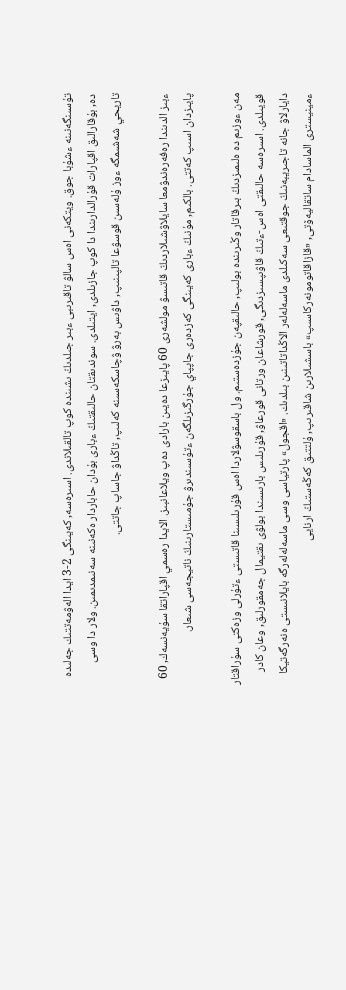تۇسىنگەنىنە ءشۇبا جوق. ويتكەنى اەس سالۋ تاقىرىبى ءبىر جىلدىڭ ىشىندە كوپ تالقىلاندى. اسىرەسە, كەيىنگى 2-3 ايدا الەۋمەتتىك جەلىدە دە, بۇقارالىق اقپارات قۇرالدارىندا دا كوپ جازىلدى, ايتىلدى. سوندىقتان حالىقتىڭ ءبارى بۇدان حاباردار ەكەنىنە سەنىمدىمىن. ولار دا وسى تاريحي شەشىمگە ءوز ۇلەسىن قوسۋعا تالپىنىپ, داۋىس بەرۋ ۋچاسكەسىنە كەلىپ, تاڭداۋ جاساپ جاتتى.

ءبىز الدىندا رەفەرەندۋمعا سايلاۋشىلاردىڭ قاتىسۋ مولشەرى 60 پايىزعا دەيىن بارادى دەپ ويلاعانبىز. الايدا رەسمي اقپاراتقا سۇيەنسەك, 60 پايىزدان اسىپ كەتتى. بالكىم, مۇنىڭ ءبارى كەيىنگى كەزدەرى جاپپاي جۇرگىزىلگەن ءتۇسىندىرۋ جۇمىستارىنىڭ ناتيجەسى شىعار.

مەن ءوزىم دە ەلىمىزدىڭ بىرقاتار وڭىرىندە بولىپ, حالىقپەن جۇزدەستىم. ول باسقوسۋلاردا اەس قۇرىلىسىنا قاتىستى ءتۇرلى وزەكتى سۇراقتار قويىلدى. اسىرەسە حالىقتى اەس-ءتىڭ قاۋىپسىزدىگى, قورشاعان ورتانى قورعاۋ, قۇرىلىس بارىسىندا بولۋى ىقتيمال جەمقورلىق, وعان كادر دايارلاۋ جانە تاجىريبەنىڭ جوقتىعى سەكىلدى ماسەلەلەر الاڭداتاتىنىن بىلدىك. «اقجول» پارتياسى وسى ماسەلەلەرگە بايلانىستى ەنەرگەتيكا ءمينيسترى الماسادام ساتقاليەۆتى, «قازاقاتومونەركاسىپ» باسشىلارىن شاقىرىپ, ۇلتتىق كەڭەستىڭ ارنايى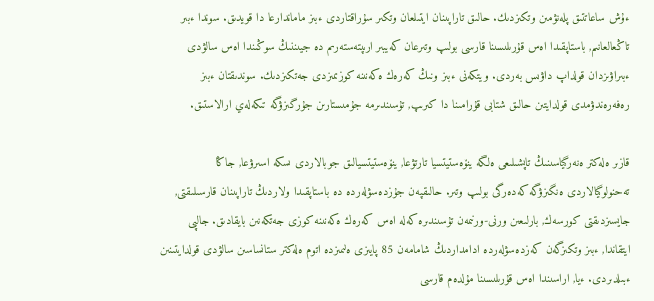ءۇش ساعاتتىق پلەنۋمىن وتكىزدىك. حالىق تاراپىنان ايتىلعان وتكىر سۇراقتاردى ءبىز ماماندارعا دا قويدىق. سوندا ءبىر تاڭعالعانىم, باستاپقىدا اەس قۇرىلىسىنا قارسى بولىپ وتىرعان كەيبىر ارىپتەستەرىم دە جيىننىڭ سوڭىندا اەس سالۋدى ءبىراۋىزدان قولداپ داۋىس بەردى. ويتكەنى ءبىز ونىڭ كەرەك ەكەنىنە كوزىمىزدى جەتكىزدىك. سوندىقتان ءبىز رەفەرەندۋمدى قولدايتىن حالىق شتابى قۇرامىنا دا كىرىپ, تۇسىندىرمە جۇمىستارىن جۇرگىزۋگە تىكەلەي ارالاستىق.

قازىر ەلەكتر ەنەرگياسىنىڭ تاپشىلىعى ەلگە ينۆەستيتسيا تارتۋعا, ينۆەستيتسيالىق جوبالاردى ىسكە اسىرۋعا, جاڭا تەحنولوگيالاردى ەنگىزۋگە كەدەرگى بولىپ وتىر. حالىقپەن جۇزدەسۋلەردە دە باستاپقىدا ولاردىڭ تاراپىنان قارسىلىقتى, جايسىزدىقتى كورسەك, بارلىعىن ورنى-ورنىمەن تۇسىندىرە كەلە اەس كەرەك ەكەنىنە كوزى جەتكەنىن بايقادىق. جالپى ايتقاندا, ءبىز وتكىزگەن كەزدەسۋلەردە ادامداردىڭ شامامەن 85 پايىزى ەلىمىزدە اتوم ەلەكتر ستانساسىن سالۋدى قولدايتىنىن ءبىلدىردى. ءيا, اراسىندا اەس قۇرىلىسىنا مۇلدەم قارسى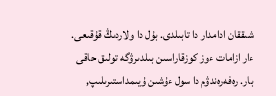شىققان ادامدار دا تابىلدى. بۇل دا ولاردىڭ قۇقىعى. ءار ازامات ءوز كوزقاراسىن بىلدىرۋگە تولىق حاقى بار. رەفەرەندۋم دا سول ءۇشىن ۇيىمداستىرىلىپ,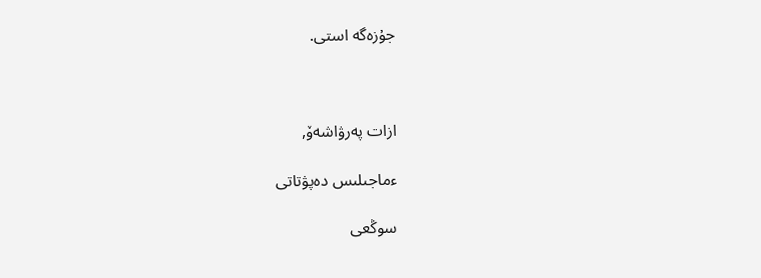جۇزەگە استى.



ازات پەرۋاشەۆ,

ءماجىلىس دەپۋتاتى

سوڭعى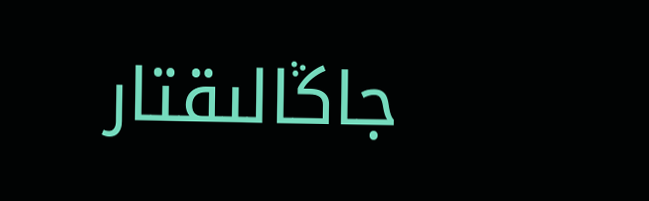جاڭالىقتار